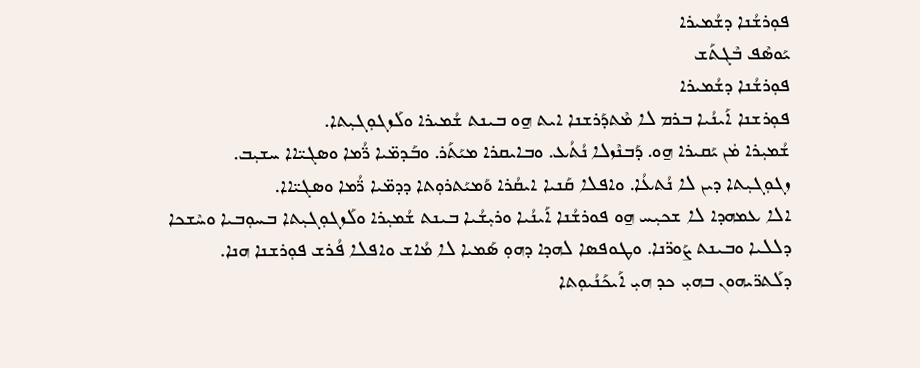ܦܘܼܪܫܳܢܐ ܕܫܳܡܝܪܐ
ܝܰܘܣܶܦ ܒܶܓܬܰܫ
ܦܘܼܪܫܳܢܐ ܕܫܳܡܝܪܐ
ܦܘܼܪܫܢܐ ܐܰܝܢܳܝܐ ܒܪܡ ܠܐ ܡܶܬܕܰܪܫܢܐ ܐܝܬ ܗ̱ܘ ܒܝܢܬ ܫܳܡܝܪܐ ܘܠܰܙܓܘܼܓܝܼܬܐ.
ܫܳܡܝܼܪܐ ܡܿܢ ܝܰܩܝܪܐ ܗ̱ܘ. ܕܰܒܢܶܙܠܐ ܢܳܬܳܥ. ܘܒܐܝܩܪܐ ܡܝܰܬܰܪ. ܘܒܰܕܡ̈ܝܐ ܪ̈ܳܡܐ ܘܣܓܝ̈ܐܐ ܚܫܝܼܒ.
ܙܓܘܼܓܝܼܬܐ ܕܝܢ ܠܐ ܢܳܬܥܳܐ. ܘܐܦܠܐ ܩܰܢܝܐ ܐܝܩܳܪܐ ܘܰܡܝܰܬܪܘܼܬܐ ܕܕܡ̈ܝܐ ܪ̈ܳܡܐ ܘܣܓܝ̈ܐܐ.
ܐܠܐ ܥܡܗܕܐ ܠܐ ܫܟܝܼܚ ܗ̱ܘ ܦܘܪܫܳܢܐ ܐܰܝܢܳܝܐ ܘܪܝܼܫܳܝܐ ܒܝܢܬ ܫܳܡܝܼܪܐ ܘܠܰܙܓܘܼܓܝܼܬܐ ܒܚܘܼܒܝܐ ܘܚܶܫܟܐ ܕܠܠܝܐ ܘܒܝܢܬ ܨܰܘܪ̈ܢܐ. ܘܛܘܦܣܐ ܠܗܕܐ ܕܗܘܼ ܣܰܡܝܐ ܠܐ ܡܳܐܫ ܘܐܦܠܐ ܦܳܪܫ ܦܘܼܪܫܢܐ ܗܢܐ. ܕܠܰܬܪ̈ܝܗܘܢ ܒܗܝܼ ܟܕ ܗܝܼ ܐܰܝܟܰܢܳܝܘܼܬܐ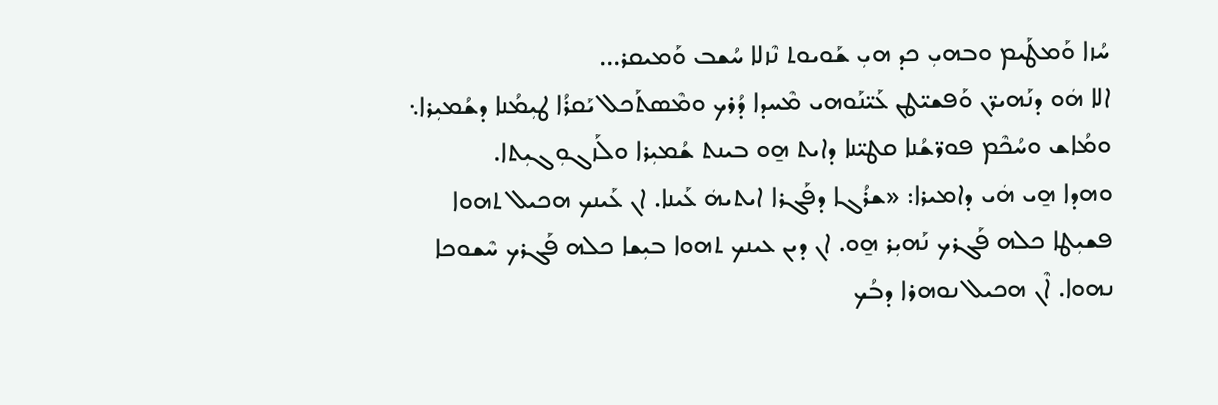ܚܳܙܐ ܘܰܡܛܰܝܡ ܘܒܗܝܼ ܟܕ ܗܝܼ ܫܰܘܝܘܬ ܢܶܙܠܐ ܚܳܫܒ ܘܰܡܝܩܪ...
ܐܠܐ ܗܿܘ ܕܢܰܗܝܪ̈ܢ ܘܰܦܫܝ̈ܛܢ ܥܰܝ̈ܢܰܘܗܝ ܡܶܚܕܐ ܕܳܪܟ ܘܡܶܣܬܰܟܠ ܝܰܩܪܳܐ ܛܝܼܡܳܢܐ ܕܫܳܡܝܼܪܐ܆ ܘܡܳܐܫ ܘܚܳܟܶܡ ܦܘܪ̈ܫܳܢܐ ܩܛܝ̈ܢܐ ܕܐܝܬ ܗ̱ܘ ܒܝܢܬ ܫܳܡܝܼܪܐ ܘܠܰܙܓܘܼܓܝܼܬܐ.
ܘܗܕܐ ܗ̱ܝ ܗܿܝ ܕܐܡܝܪܐ: «ܫܪܳܓܐ ܕܦܰܓܪܐ ܐܝܬܝܗܿ ܥܰܝܢܐ. ܐܢ ܥܰܝܢܟ ܗܟܝܠ ܬܗܘܐ ܦܫܝܼܛܐ ܟܠܗ ܦܰܓܪܟ ܢܰܗܝܼܪ ܗ̱ܘ. ܐܢ ܕܝܢ ܥܝܢܟ ܬܗܘܐ ܒܝܼܫܐ ܟܠܗ ܦܰܓܪܟ ܚܶܫܘܟܐ ܢܗܘܐ. ܐܶܢ ܗܟܝܠ ܢܘܗܪܐ ܕܒܳܟ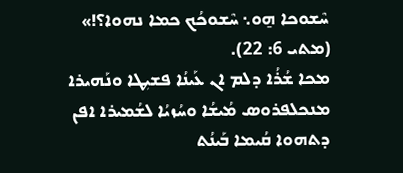ܚܶܫܘܟܐ ܗ̱ܘ܆ ܚܶܫܘܟܳܟ ܟܡܐ ܢܗܘܐ؟!» (ܡܬܝ 6: 22).
ܡܟܐ ܫܳܪܳܐ ܕܠܡ ܐܢ ܥܰܝܢܳܐ ܦܫܝܼܛܐ ܘܢܰܗܝܪܐ ܡܢܟܠܦܪܘܣ ܡܳܝܫܳܐ ܘܚܳܙܝܳܐ ܠܫܳܡܝܪܐ ܐܦܢ ܕܬܗܘܐ ܩܳܝܡܐ ܒܰܝܢܳܬ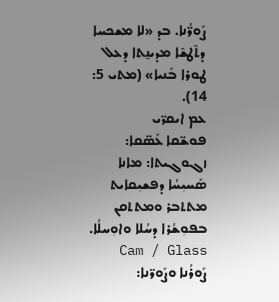ܨܰܘܪ̈ܳܢܐ. ܒܕ «ܠܐ ܡܫܟܚܐ ܕܬܶܛܫܶܐ ܡܕܝܢ̱ܬܐ ܕܥܠ ܛܘܪܐ ܒܰܢܝܐ» (ܡܬܝ 5: 14).
ܥܡ ܐܝܩܪ̈ܝ
ܦܘܫ̈ܩܐ ܥܰܣ̈ܩܐ:
ܙܓܘܓܝܬܐ: ܡܐܢܐ ܣܰܚܝܼܚܳܐ ܕܦܫܝܼܩܐܝܬ ܡܬܬܒܪ ܘܡܬܬܩܢ ܒܦܘܼܫܳܪܐ ܕܚܳܠܐ ܘܐܘܼܚܠܳܐ. Cam / Glass
ܨܰܘܪܳܢܐ ܘܨܰܘܪ̈ܢܐ: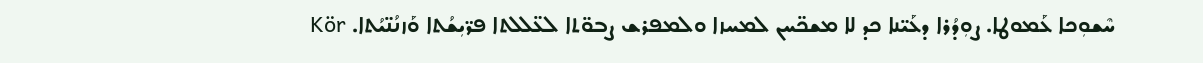ܚܶܫܘܼܟܐ ܥܰܡܘܛܐ. ܨܘܼܕܳܪܐ ܕܥܰܝ̈ܢܐ ܟܕ ܠܐ ܡܫܟ̈ܚܢ ܠܡܚܙܐ ܘܠܡܦܪܫ ܨܒܘ̈ܬܐ ܠܥ̈ܠܠܬܐ ܦܪ̈ܝܼܫܳܬܐ ܘܰܙܢܳܢ̈ܝܳܬܐ. Kör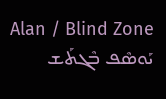Alan / Blind Zone
ܝܰܘܣܶܦ ܒܶܓܬܰܫ